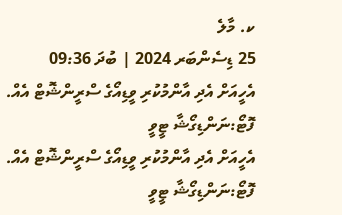ކ. މާލެ
25 ޑިސެންބަރ 2024 | ބުދަ 09:36
އެހީއަށް އެދި އާންމުކުރި ވީޑިއޯގެ ސްރީންޝޮޓް އެއް. ފޮޓޯ:ނަންޑިގޯޝާ ޓީވީ
އެހީއަށް އެދި އާންމުކުރި ވީޑިއޯގެ ސްރީންޝޮޓް އެއް. ފޮޓޯ:ނަންޑިގޯޝާ ޓީވީ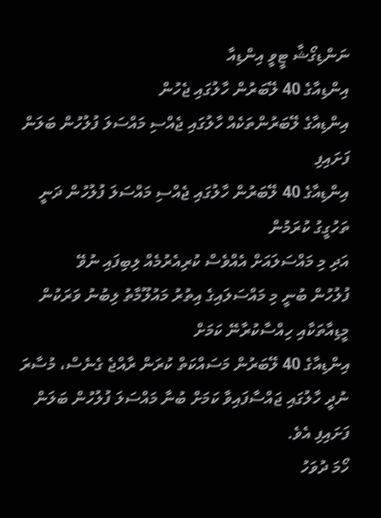ނަންޑިގޯޝާ ޓީވީ އިންޑިއާ
އިންޑިއާގެ 40 ލޭބަރުން ހާލުގައި ޖެހުން
އިންޑިއާގެ ލޭބަރުންތަކެއް ހާލުގައި ޖެއްސި މައްސަލަ ފުލުހުން ބަލަން ފަށައިފި
އިންޑިއާގެ 40 ލޭބަރުން ހާލުގައި ޖެއްސި މައްސަލަ ފުލުހުން ދަނީ ތަހުގީގު ކުރަމުން
އަދި މި މައްސަލައަށް އެއްވެސް ކުރިއެރުމެއް ލިބިފައި ނުވޭ
ފުލުހުން ބުނީ މި މައްސަލައިގެ އިތުރު މައުލޫމާތު ލިބުނު ވަރަކުން މީޑިއާތަކާއި ހިއްސާކުރާނޭ ކަމަށް
އިންޑިއާގެ 40 ލޭބަރުން މަސައްކަތް ކުރަން ރާއްޖެ ގެނެސް، މުސާރަ ނުދީ ހާލުގައި ޖައްސާފައިވާ ކަމަށް ބުނާ މައްސަލަ ފުލުހުން ބަލަން ފަށައިފި އެވެ.
ހޯމަ ދުވަހު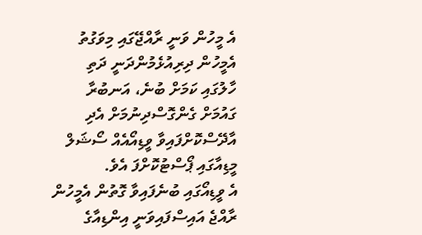އެ މީހުން ވަނީ ރާއްޖޭގައި މިވަގުތު އެމީހުން ދިރިއުޅެމުންދަނީ ދަތި ހާލުގައި ކަމަށް ބުނެ، އަނބުރާ ގައުމަށް ގެންގޮސްދިނުމަށް އެދި އާދޭސްކޮށްފައިވާ ވީޑިއޯއެއް ސޯޝަލް މީޑިއާގައި ޕޯސްޓުކޮށްފަ އެވެ.
އެ ވީޑިއޯގައި ބުނެފައިވާ ގޮތުން އެމީހުން ރާއްޖެ އައިސްފައިވަނީ އިންޑިއާގެ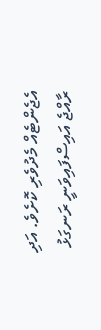އެޖެންޓެއް މެދުވެރި ކޮށެވެ. އަދި ރާއްޖެ އައިސްފައިވަނީ ރަނގަޅު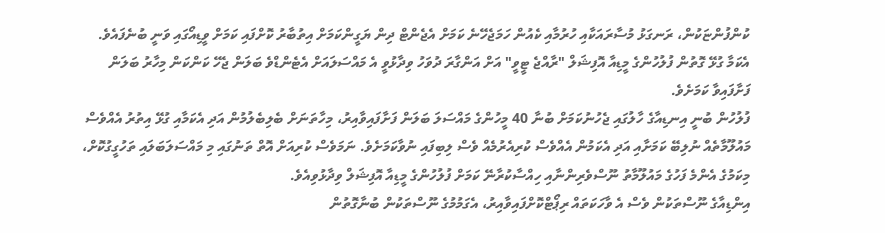ކުންފުންޏަކުން، ރަނގަޅު މުސާރައަކާއި ހުރުމާއި ކެއުން ހަމަޖެހޭނެ ކަމަށް އެޖެންޓް ދިން ޔަގީންކަމަށް އިތުބާރު ކޮށްފައި ކަމަށް ވީޑިއޯގައި ވަނީ ބުނެފައެވެ.
އެކަމާ ގުޅޭ ގޮތުން ފުލުހުންގެ މީޑިއާ އޮފިޝަލް "ރާއްޖެ ޓީވީ" އަށް އަންގާރަ ދުވަހު ވިދާޅުވީ އެ މައްސަލައަށް އެޓެންޑްވެ ބަލަން ޖެހޭ ކަންކަން މިހާރު ބަލަން ފަށާފައިވާ ކަމަށެވެ.
ފުލުހުން ބުނީ އިނޑިއާގެ ހާލުގައި ޖެހުނުކަމަށް ބުނާ 40 މީހުންގެ މައްސަލަ ބަލަން ފަށާފައިވާއިރު، މިހާތަނަށް ބެލިބެލުމުން އަދި އެކަމާއި ގުޅޭ އިތުރު އެއްވެސް މައުލޫމާތެއް ނުލިބޭ ކަމަށާއި އަދި އެކަމުން އެއްވެސް ކުރިއެރުމެއް ވެސް ލިބިފައި ނުވާކަމަށެވެ. ނަމަވެސް ކުރިއަށް އޮތް ތަނުގައި މި މައްސަލަބަލައި ތަހުގީގުކޮށް، މިކަމުގެ އެންމެ ފަހުގެ މައުލޫމާތު ނޫސްވެރިންނާއި ހިއްސާކުރާނޭ ކަމަށް ފުލުހުންގެ މީޑިއާ އޮފިޝަލް ވިދާޅުވިއެވެ.
އިންޑިއާގެ ނޫސްތަކުން ވެސް އެ ވާހަކަތައް ރިޕޯޓްކޮށްފައިވާއިރު، އެގަމުމުގެ ނޫސްތަކުން ބުނާގޮތުން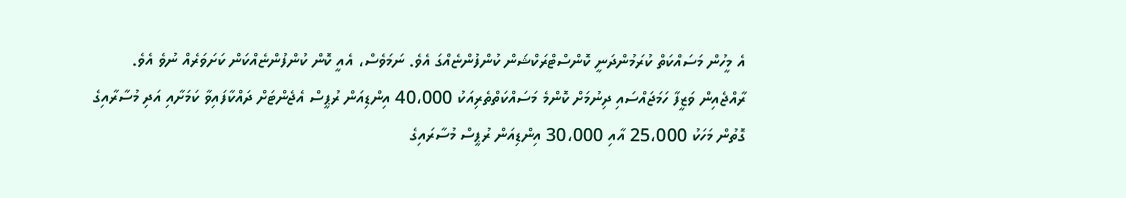އެ މީހުން މަސައްކަތް ކުރަމުންދަނީ ކޮންސްޓްރަކްޝަން ކުންފުންޏެއްގަ އެވެ. ނަމަވެސް، އެއީ ކޮން ކުންފުންޏެއްކަން ކަށަވަރެއް ނުވެ އެވެ.
ރާއްޖެއިން ވަޒީފާ ހަމަޖައްސައި ދިނުމަށް ކޮންމެ މަސައްކަތްތެރިއަކު 40،000 އިންޑިއަން ރުޕީސް އެޖެންޓަށް ދައްކާފައިވާ ކަމަށާއި އަދި މުސާރާއިގެ ގޮތުން މަހަކު 25،000 އާއި 30،000 އިންޑިއަން ރުޕީސް މުސާރައިގެ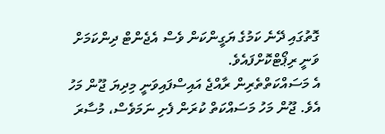ގޮތުގައި ދޭނެ ކަމުގެ ޔަގީންކަން ވެސް އެޖެންޓް ދިންކަމަށް ވަނީ ރިޕޯޓްކޮށްފައެވެ.
އެ މަސައްކަތްތެރިން ރާއްޖެ އައިސްފައިވަނީ މިދިޔަ ޖޫން މަހު އެވެ. ޖޫން މަހު މަސައްކަތް ކުރަން ފެށި ނަމަވެސް، މުސާރަ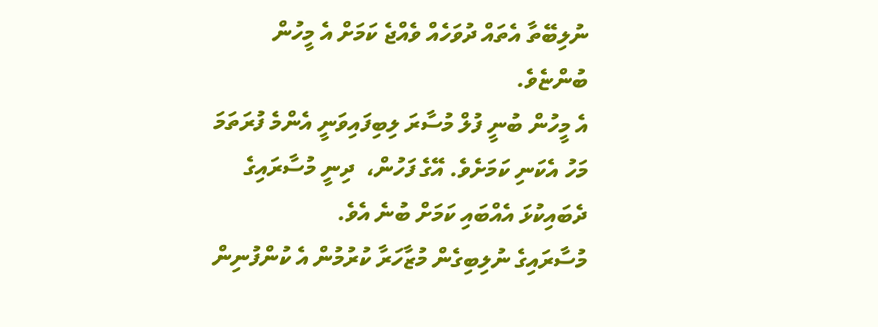ނުލިބޭތާ އެތައް ދުވަހެއް ވެއްޖެ ކަމަށް އެ މީހުން ބުންޏެވެ.
އެ މީހުން ބުނީ ފުލް މުސާރަ ލިބިފައިވަނީ އެންމެ ފުރަތަމަ މަހު އެކަނި ކަމަށެވެ. އޭގެ ފަހުން،  ދިނީ މުސާރައިގެ ދެބައިކުޅަ އެއްބައި ކަމަށް ބުނެ އެވެ.
މުސާރައިގެ ނުލިބިގެން މުޒާހަރާ ކުރުމުން އެ ކުންފުނިން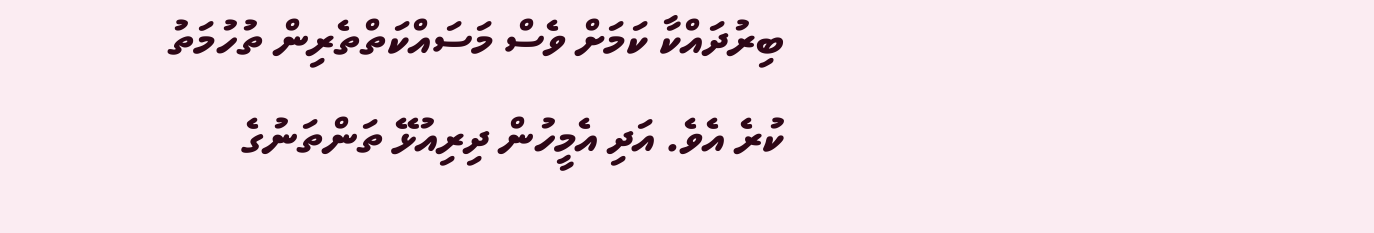ބިރުދައްކާ ކަމަށް ވެސް މަސައްކަތްތެރިން ތުހުމަތު ކުރެ އެވެ. އަދި އެމީހުން ދިރިއުޅޭ ތަންތަނުގެ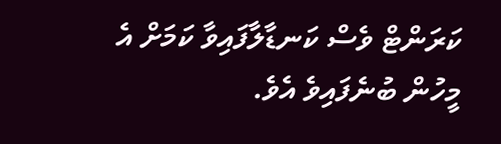ކަރަންޓް ވެސް ކަނޑާލާފައިވާ ކަމަށް އެ މީހުން ބުނެފައިވެ އެވެ.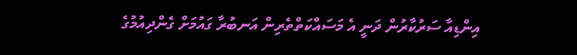އިންޑިއާ ސަރުކާރުން ދަނީ އެ މަސައްކަތްތެރިން އަނބުރާ ގައުމަށް ގެންދިއުމުގެ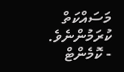މަސައްކަތް ކުރަމުންނެވެ.
- ކޮމެންޓް